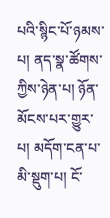པའི་སྙིང་པོ་ཉམས་པ། ནད་སྣ་ཚོགས་ཀྱིས་ཉེན་པ། ཉོན་མོངས་པར་གྱུར་པ། མདོག་ངན་པ་མི་སྡུག་པ། ངོ་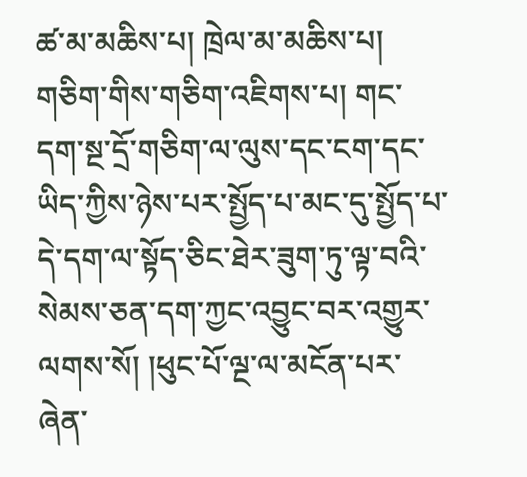ཚ་མ་མཆིས་པ། ཁྲེལ་མ་མཆིས་པ། གཅིག་གིས་གཅིག་འཇིགས་པ། གང་དག་སྔ་དྲོ་གཅིག་ལ་ལུས་དང་ངག་དང་ཡིད་ཀྱིས་ཉེས་པར་སྤྱོད་པ་མང་དུ་སྤྱོད་པ་དེ་དག་ལ་སྟོད་ཅིང་ཐེར་ཟུག་ཏུ་ལྟ་བའི་སེམས་ཅན་དག་ཀྱང་འབྱུང་བར་འགྱུར་ལགས་སོ། །ཕུང་པོ་ལྔ་ལ་མངོན་པར་ཞེན་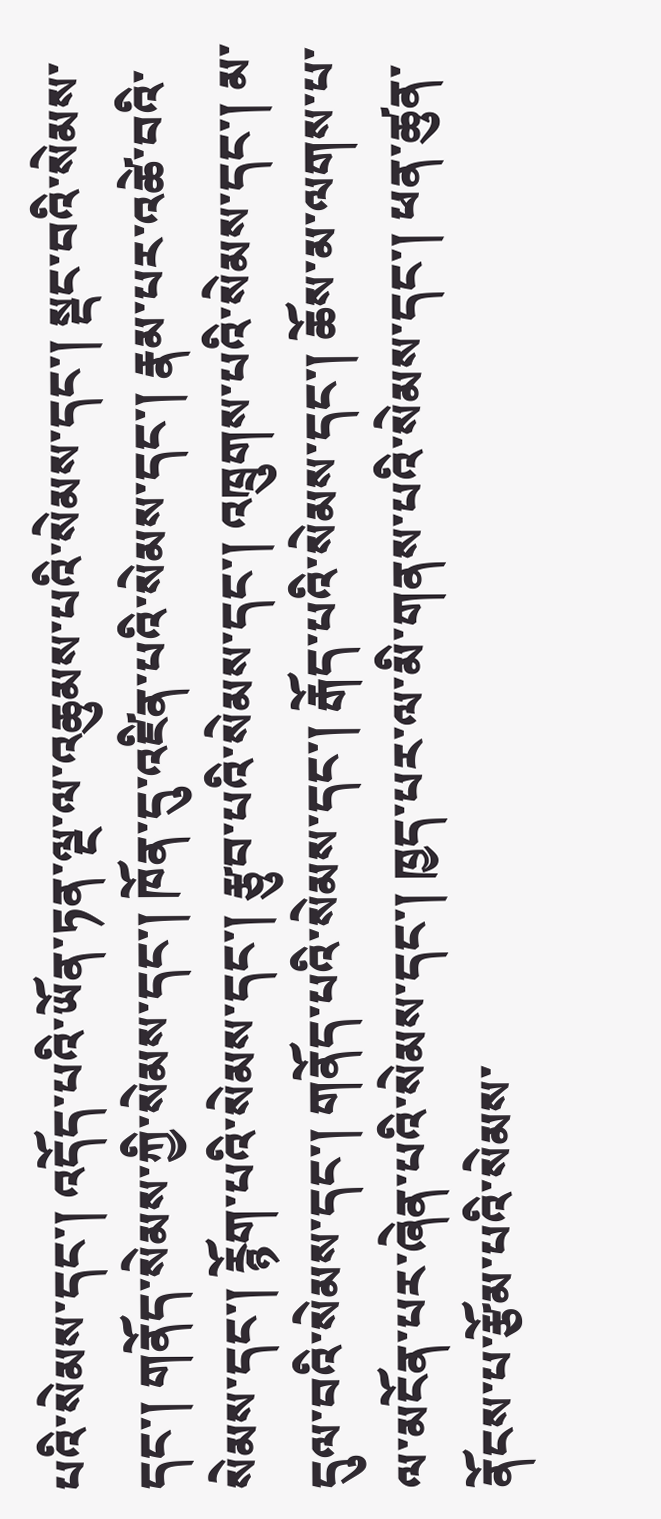པའི་སེམས་དང་། འདོད་པའི་ཡོན་ཏན་ལྔ་ལ་འཆུམས་པའི་སེམས་དང་། སྡང་བའི་སེམས་དང་། གནོད་སེམས་ཀྱི་སེམས་དང་། ཁོན་དུ་འཛིན་པའི་སེམས་དང་། རྣམ་པར་འཚེ་བའི་སེམས་དང་། རྙོག་པའི་སེམས་དང་། རྩུབ་པའི་སེམས་དང་། འཁྲུགས་པའི་སེམས་དང་། མ་དུལ་བའི་སེམས་དང་། གནོད་པའི་སེམས་དང་། རྒོད་པའི་སེམས་དང་། ཆོས་མ་ལགས་པ་ལ་མངོན་པར་ཞེན་པའི་སེམས་དང་། ཁྱད་པར་ལ་མི་གནས་པའི་སེམས་དང་། ཕན་ཚུན་ནོངས་པ་རྩོམ་པའི་སེམས་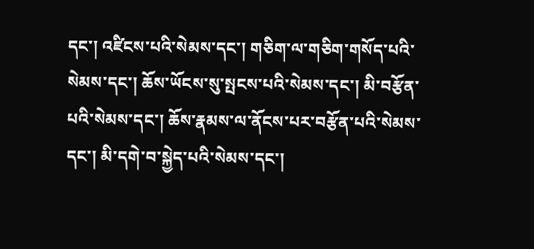དང་། འཛིངས་པའི་སེམས་དང་། གཅིག་ལ་གཅིག་གསོད་པའི་སེམས་དང་། ཆོས་ཡོངས་སུ་སྤངས་པའི་སེམས་དང་། མི་བརྩོན་པའི་སེམས་དང་། ཆོས་རྣམས་ལ་ནོངས་པར་བརྩོན་པའི་སེམས་དང་། མི་དགེ་བ་སྐྱེད་པའི་སེམས་དང་།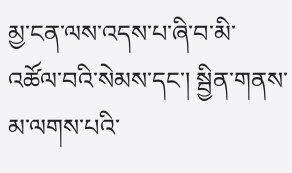མྱ་ངན་ལས་འདས་པ་ཞི་བ་མི་འཚོལ་བའི་སེམས་དང་། སྦྱིན་གནས་མ་ལགས་པའི་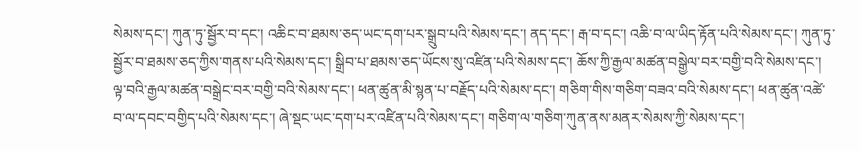སེམས་དང་། ཀུན་ཏུ་སྦྱོར་བ་དང་། འཆིང་བ་ཐམས་ཅད་ཡང་དག་པར་སྒྲུབ་པའི་སེམས་དང་། ནད་དང་། རྒ་བ་དང་། འཆི་བ་ལ་ཡིད་རྟོན་པའི་སེམས་དང་། ཀུན་ཏུ་སྦྱོར་བ་ཐམས་ཅད་ཀྱིས་གནས་པའི་སེམས་དང་། སྒྲིབ་པ་ཐམས་ཅད་ཡོངས་སུ་འཛིན་པའི་སེམས་དང་། ཆོས་ཀྱི་རྒྱལ་མཚན་བསྒྱེལ་བར་བགྱི་བའི་སེམས་དང་། ལྟ་བའི་རྒྱལ་མཚན་བསྒྲེང་བར་བགྱི་བའི་སེམས་དང་། ཕན་ཚུན་མི་སྙན་པ་བརྗོད་པའི་སེམས་དང་། གཅིག་གིས་གཅིག་བཟའ་བའི་སེམས་དང་། ཕན་ཚུན་འཚེ་བ་ལ་དབང་བགྱིད་པའི་སེམས་དང་། ཞེ་སྡང་ཡང་དག་པར་འཛིན་པའི་སེམས་དང་། གཅིག་ལ་གཅིག་ཀུན་ནས་མནར་སེམས་ཀྱི་སེམས་དང་།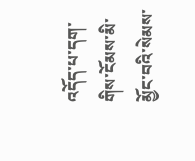འདོད་པ་དག་གིས་ངོམས་མི་མྱོང་བའི་སེམས་